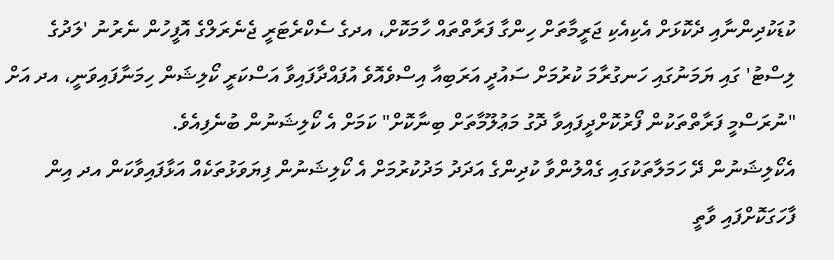ކުޑަކުދިންނާއި ދެކޮޅަށް އެކިއެކި ޖަރީމާތަށް ހިންގާ ފަރާތްތައް ހާމަކޮށް، އދގެ ސެކްރެޓަރީ ޖެނެރަލްގެ އޮފީހުން ނެރުނު 'ލަދުގެ ލިސްޓު' ގައި ޔަމަނުގައި ހަނގުރާމަ ކުރުމަށް ސައުދީ އަރަބިއާ އިސްވެއޮވެ އުފައްދާފައިވާ އަސްކަރީ ކޯލިޝަން ހިމަނާފައިވަނީ، އދ އަށް "ނުރަސްމީ ފަރާތްތަކުން ފޯރުކޮށްދީފައިވާ ދޮގު މަޢުލޫމާތަށް ބިނާކޮށް" ކަމަށް އެ ކޯލިޝަނުން ބުނެފިއެވެ.
އެކޯލިޝަނުން ދޭ ހަމަލާތަކުގައި ގެއްލުންވާ ކުދިންގެ އަދަދު މަދުކުރުމަށް އެ ކޯލިޝަނުން ފިޔަވަޅުތަކެއް އަޅާފައިވާކަން އދ އިން ފާހަގަކޮށްފައި ވާތީ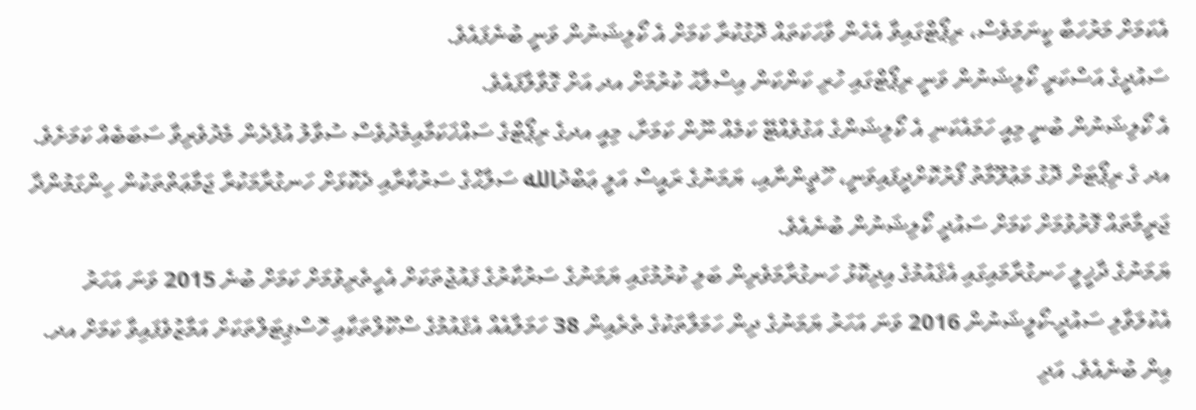އެކަމަށް މަރުހަބާ ކީނަމަވެސް، ރިޕޯޓްގައިވާ އެހެން ވާހަކަތައް ދޮގުކުރާ ކަމަށް އެ ކޯލިޝަނުން ވަނީ ބުނެފައެވެ.
ސައުދީގެ އަސްކަރީ ކޯލިޝަނުން ވަނީ ރިޕޯޓްގައި ހުރި ކަންކަން އިސްލާޙު ކުރުމަށް އދ އަށް ގޮވާލާފައެވެ.
އެ ކޯލިޝަނުން ބުނީ މިއީ ހަމައެކަނި އެ ކޯލިޝަންގެ އަގުވެއްޓޭ ކަމެއް ނޫން ކަމަށާ، މިއީ އދގެ ރިޕޯޓްގެ ސައްޚަކަމާއިމެދުވެސް ސުވާލު އުފެދެން މެދުވެރިވާ ސަބަބެއް ކަމަށެވެ.
އދ ގެ ރިޕޯޓަށް ދޮގު މަޢުލޫމާތު ފޯރުކޮށްދީފައިވަނީ، ހޫޡީންނާއި، ޔަމަނުގެ ރައީސް އަލީ ޢަބްދުالله ސަލާޙްގެ ސަރުކާރާއި ދެކޮޅަށް ހަނގުރާމަކުރާ ޖަމާޢަތްތަކުން ހިންގަމުންދާ ޖަރީމާތައް ފޮރުވުމަށް ކަމަށް ސައުދީ ކޯލިޝަނުން ބުނެއެވެ.
ޔަމަނުގެ ދާޚީލީ ހަނގުރާމައިގައި އެޤައުމުގެ އިދިކޮޅު ހަނގުރާމަވެރިން ބަލި ކުރުމުގައި ޔަމަނުގެ ސަރުކާރުގެ ފައުޖުތަކަށް އެހީތެރިވުމަށް ކަމަށް ބުނެ 2015 ވަނަ އަހަރު އެކުލަވާލި ސައުދީ-ކޯލީޝަނުން 2016 ވަނަ އަހަރު ޔަމަނުގެ ދިން ހަމަލާތަކުގެ ތެރެއިން 38 ހަމަލާއެއް އެޤައުމުގެ ސްކޫލްތަކާއި ހޮސްޕިޓަލްތަކަށް އަމާޒުވެފައިވާ ކަމަށް އދ. އިން ބުނެއެވެ. އަދި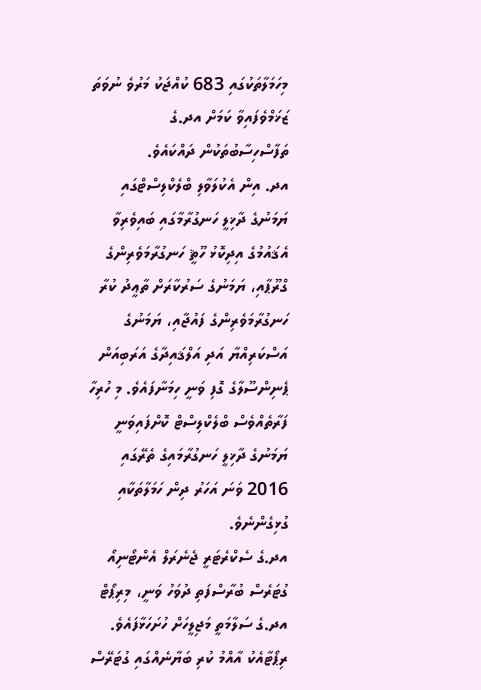މިހަމަލާތަކުގައި 683 ކުއްޖަކު މަރުވެ ނުވަތަ ޒަޚަމްވެފައިވާ ކަމަށް އދ.ގެ ތަފާސްހިސާބުތަކުން ދައްކައެވެ.
އދ. އިން އެކުލަވާލި ބްލެކްލިސްޓްގައި ޔަމަނުގެ ދާޚިލީ ހަނގުރާމާގައި ބައިވެރިވާ އެޤައުމުގެ އިދިކޮޅު ހޫޘީ ހަނގުރާމަވެރިންގެ ގްރޫޕާއި، ޔަމަނުގެ ސަރުކާރަށް ތާޢީދު ކުރާ ހަނގުރާމަވެރިންގެ ފައުޖާއި، ޔަމަނުގެ އަސްކަރިއްޔާ އަދި އަލްޤައިދާގެ އަރަބިއަން ޕެނިންސޫލާގެ ގޮފި ވަނީ ހިމަނާފައެވެ. މި ހުރިހާ ފަރާތެއްވެސް ބްލެކްލިސްޓް ކޮށްފައިވަނީ ޔަމަނުގެ ދާޚިލީ ހަނގުރާމައިގެ ތެރޭގައި 2016 ވަނަ އަހަރު ދިން ހަމަލާތަކާއި ގުޅިގެންނެވެ.
އދ.ގެ ސެކްރެޓަރީ ޖެނެރަލް އެންޓޯނިއޯ ގުޓަރެސް ބުރާސްފަތި ދުވަހު ވަނީ، މިރިޕޯޓް އދ.ގެ ސަލާމަތީ މަޖިލީހަށް ހުށަހަޅާފައެވެ.
ރިޕޯޓާއެކު އާއްމު ކުރި ބަޔާނެއްގައި ގުޓަރޭސް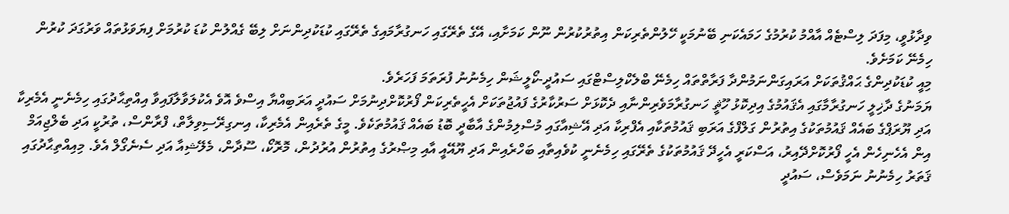ވިދާޅުވީ، މިފަދަ ލިސްޓެއް އާއްމު ކުރުމުގެ ހަމައެކަނި ބޭނުމަކީ ހޭލުންތެރިކަން އިތުރުކުރުން ނޫން ކަމަށާއި، އޭގެ ތެރޭގައި ހަނގުރާމައިގެ ތެރޭގައި ކުޑަކުދިންނަށް ލިބޭ ގެއްލުން ކުޑަ ކުރުމަށް ފިޔަވަޅުތައް ވަރުގަދަ ކުރުން ހިމެނޭ ކަމަށެވެ.
މިއީ ކުޑަކުދިންގެ ޙައްޤުތަކަށް އަރައިގަންނަމުންދާ ފަރާތްތައް ހިމެނޭ ބްލެކްލިސްޓްގައި ސައުދީ-ކޯލީޝަން ހިމެނުނު ފުރަތަމަ ފަހަރެވެ.
ޔަމަނުގެ ދާޚިލީ ހަނގުރާމާގައި އެޤައުމުގެ އިދިކޮޅު ހޫޘީ ހަނގުރާމަވެރިންނާއި ދެކޮޅަށް ސަރުކާރުގެ ފައުޖުތަކަށް އެހީތެރިކަން ފޯރުކޮށްދިނުމަށް ސައުދީ އަރަބިއްޔާ އިސްވެ އޮވެ އެކުލަވާލާފައިވާ އިއްތިޙާދުގައި ހިމެނެނީ އެމެރިކާ އަދި ޔޫރަޕްގެ ބައެއް ޤައުމުތަކުގެ އިތުރުން ގަލްފްގެ އަރަބި ޤައުމުތަކާއި އެފްރިކާ އަދި އޭޝިއާގައި މުސްލިމުންގެ އާބާދީ ބޮޑު ބައެއް ޤައުމުތަކެވެ. މީގެ ތެރެއިން އެމެރިކާ، އިނގިރޭސިވިލާތް، ފްރާންސް، ތުރުކީ އަދި ބެލްޖިއަމް އިން އެހެނިހެން އެހީ ފޯރުކޮށްދޭއިރު، އަސްކަރީ އެހީދޭ ޤައުމުތަކުގެ ތެރޭގައި ހިމެނެނީ ކުވެއިތާއި ބަހްރެއިން އަދި ޔޫއޭއީ އާއި މިޞްރުގެ އިތުރުން އުރުދުން، މޮރޮކޯ، ސޫދާން، މެލޭޝިއާ އަދި ސެނެގޯލް އެވެ. މިއިއްތިޙާދުގައި ޤަތަރު ހިމެނުނު ނަމަވެސް، ސައުދީ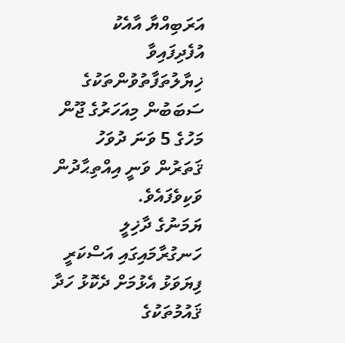އަރަބިއްޔާ އާއެކު އުފެދިފައިވާ ޚިޔާލުތަފާތުވުންތަކުގެ ސަބަބުން މިއަހަރުގެ ޖޫން މަހުގެ 5 ވަނަ ދުވަހު ޤަތަރުން ވަނީ އިއްތިޙާދުން ވަކިވެފައެވެ.
ޔަމަނުގެ ދާޚިލީ ހަނގުރާމައިގައި އަސްކަރީ ފިޔަވަޅު އެޅުމަށް ދެކޮޅު ހަދާ ޤައުމުތަކުގެ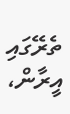ތެރޭގައި އީރާން،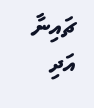ޗައިނާ އަދި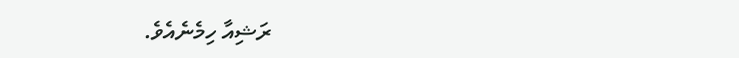ރަޝިއާ ހިމެނެއެވެ.